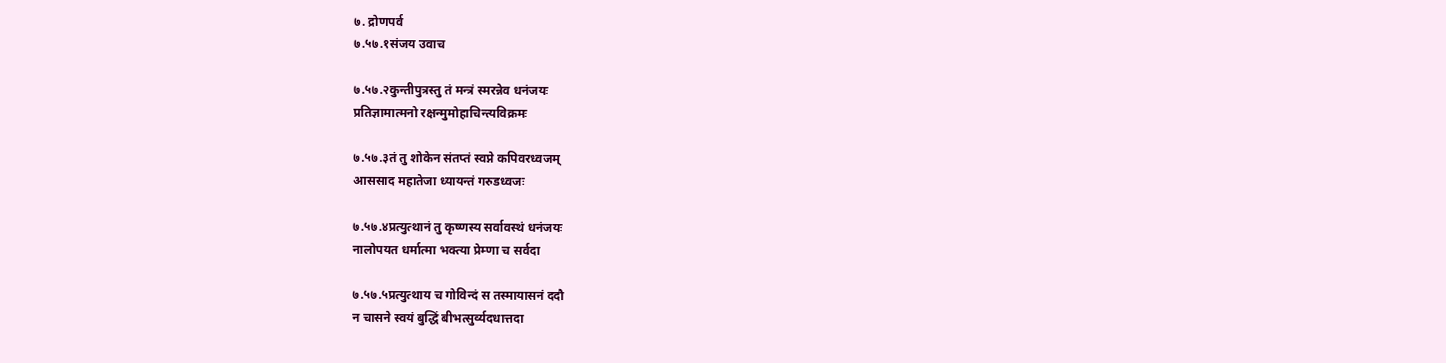७. द्रोणपर्व
७.५७.१संजय उवाच

७.५७.२कुन्तीपुत्रस्तु तं मन्त्रं स्मरन्नेव धनंजयः
प्रतिज्ञामात्मनो रक्षन्मुमोहाचिन्त्यविक्रमः

७.५७.३तं तु शोकेन संतप्तं स्वप्ने कपिवरध्वजम्
आससाद महातेजा ध्यायन्तं गरुडध्वजः

७.५७.४प्रत्युत्थानं तु कृष्णस्य सर्वावस्थं धनंजयः
नालोपयत धर्मात्मा भक्त्या प्रेम्णा च सर्वदा

७.५७.५प्रत्युत्थाय च गोविन्दं स तस्मायासनं ददौ
न चासने स्वयं बुद्धिं बीभत्सुर्व्यदधात्तदा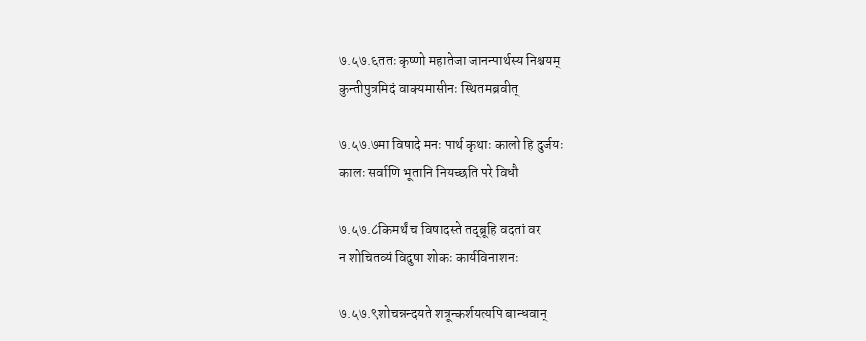७.५७.६ततः कृष्णो महातेजा जानन्पार्थस्य निश्चयम्
कुन्तीपुत्रमिदं वाक्यमासीनः स्थितमब्रवीत्

७.५७.७मा विषादे मनः पार्थ कृथाः कालो हि दुर्जयः
कालः सर्वाणि भूतानि नियच्छति परे विधौ

७.५७.८किमर्थं च विषादस्ते तद्ब्रूहि वदतां वर
न शोचितव्यं विदुषा शोकः कार्यविनाशनः

७.५७.९शोचन्नन्दयते शत्रून्कर्शयत्यपि बान्धवान्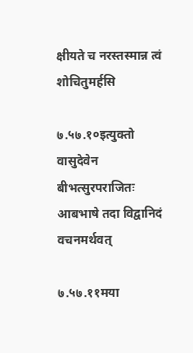क्षीयते च नरस्तस्मान्न त्वं शोचितुमर्हसि

७.५७.१०इत्युक्तो वासुदेवेन बीभत्सुरपराजितः
आबभाषे तदा विद्वानिदं वचनमर्थवत्

७.५७.११मया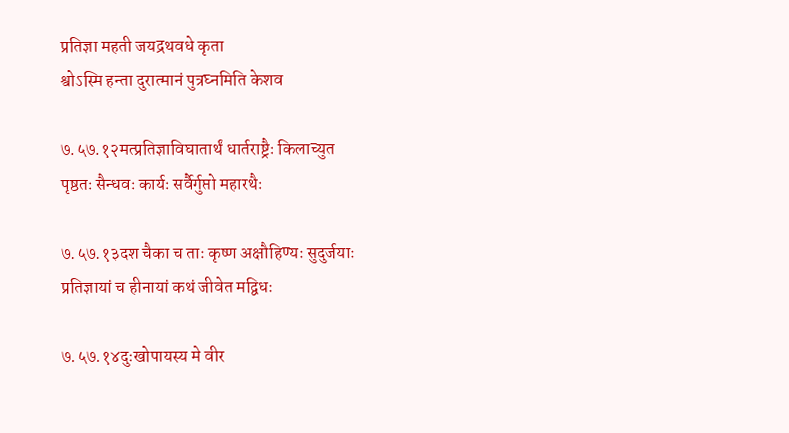प्रतिज्ञा महती जयद्रथवधे कृता
श्वोऽस्मि हन्ता दुरात्मानं पुत्रघ्नमिति केशव

७.५७.१२मत्प्रतिज्ञाविघातार्थं धार्तराष्ट्रैः किलाच्युत
पृष्ठतः सैन्धवः कार्यः सर्वैर्गुप्तो महारथैः

७.५७.१३दश चैका च ताः कृष्ण अक्षौहिण्यः सुदुर्जयाः
प्रतिज्ञायां च हीनायां कथं जीवेत मद्विधः

७.५७.१४दुःखोपायस्य मे वीर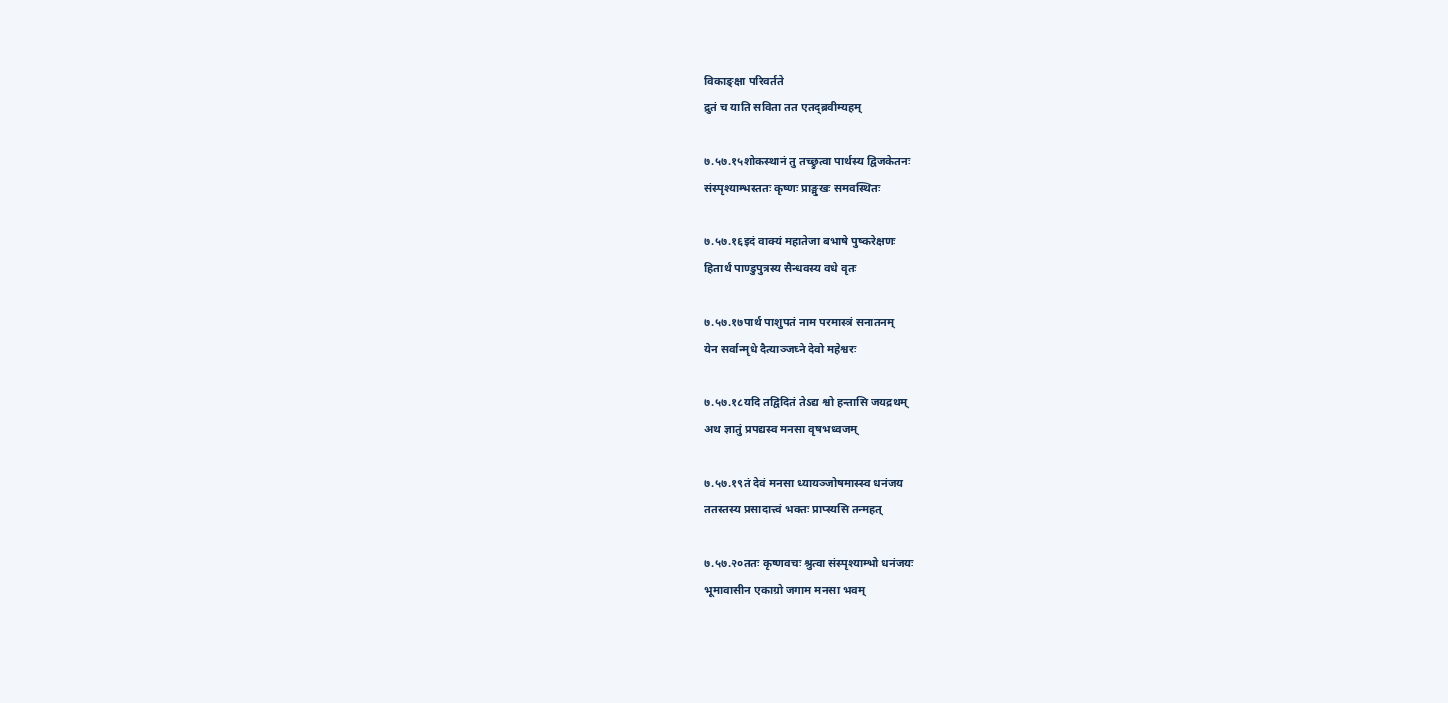विकाङ्क्षा परिवर्तते
द्रुतं च याति सविता तत एतद्ब्रवीम्यहम्

७.५७.१५शोकस्थानं तु तच्छ्रुत्वा पार्थस्य द्विजकेतनः
संस्पृश्याम्भस्ततः कृष्णः प्राङ्मुखः समवस्थितः

७.५७.१६इदं वाक्यं महातेजा बभाषे पुष्करेक्षणः
हितार्थं पाण्डुपुत्रस्य सैन्धवस्य वधे वृतः

७.५७.१७पार्थ पाशुपतं नाम परमास्त्रं सनातनम्
येन सर्वान्मृधे दैत्याञ्जघ्ने देवो महेश्वरः

७.५७.१८यदि तद्विदितं तेऽद्य श्वो हन्तासि जयद्रथम्
अथ ज्ञातुं प्रपद्यस्व मनसा वृषभध्वजम्

७.५७.१९तं देवं मनसा ध्यायञ्जोषमास्स्व धनंजय
ततस्तस्य प्रसादात्त्वं भक्तः प्राप्स्यसि तन्महत्

७.५७.२०ततः कृष्णवचः श्रुत्वा संस्पृश्याम्भो धनंजयः
भूमावासीन एकाग्रो जगाम मनसा भवम्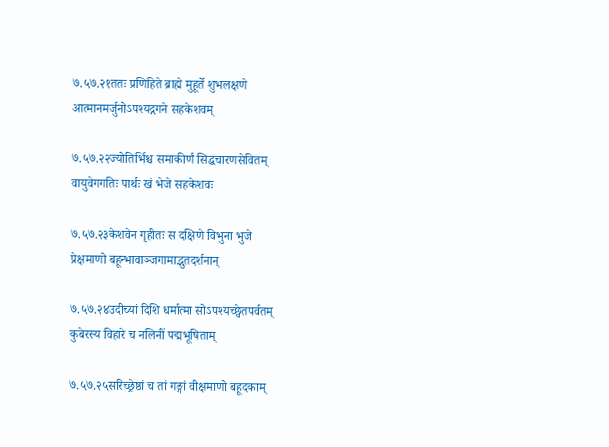७.५७.२१ततः प्रणिहिते ब्राह्मे मुहूर्ते शुभलक्षणे
आत्मानमर्जुनोऽपश्यद्गगने सहकेशवम्

७.५७.२२ज्योतिर्भिश्च समाकीर्णं सिद्धचारणसेवितम्
वायुवेगगतिः पार्थः खं भेजे सहकेशवः

७.५७.२३केशवेन गृहीतः स दक्षिणे विभुना भुजे
प्रेक्षमाणो बहून्भावाञ्जगामाद्भुतदर्शनान्

७.५७.२४उदीच्यां दिशि धर्मात्मा सोऽपश्यच्छ्वेतपर्वतम्
कुबेरस्य विहारे च नलिनीं पद्मभूषिताम्

७.५७.२५सरिच्छ्रेष्ठां च तां गङ्गां वीक्षमाणो बहूदकाम्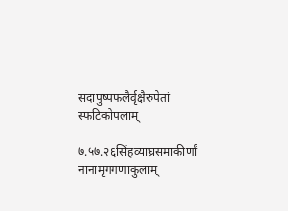सदापुष्पफलैर्वृक्षैरुपेतां स्फटिकोपलाम्

७.५७.२६सिंहव्याघ्रसमाकीर्णां नानामृगगणाकुलाम्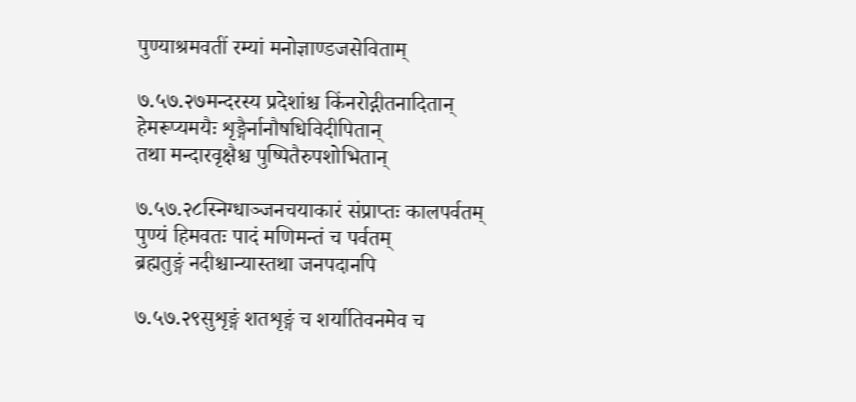पुण्याश्रमवतीं रम्यां मनोज्ञाण्डजसेविताम्

७.५७.२७मन्दरस्य प्रदेशांश्च किंनरोद्गीतनादितान्
हेमरूप्यमयैः शृङ्गैर्नानौषधिविदीपितान्
तथा मन्दारवृक्षैश्च पुष्पितैरुपशोभितान्

७.५७.२८स्निग्धाञ्जनचयाकारं संप्राप्तः कालपर्वतम्
पुण्यं हिमवतः पादं मणिमन्तं च पर्वतम्
ब्रह्मतुङ्गं नदीश्चान्यास्तथा जनपदानपि

७.५७.२९सुशृङ्गं शतशृङ्गं च शर्यातिवनमेव च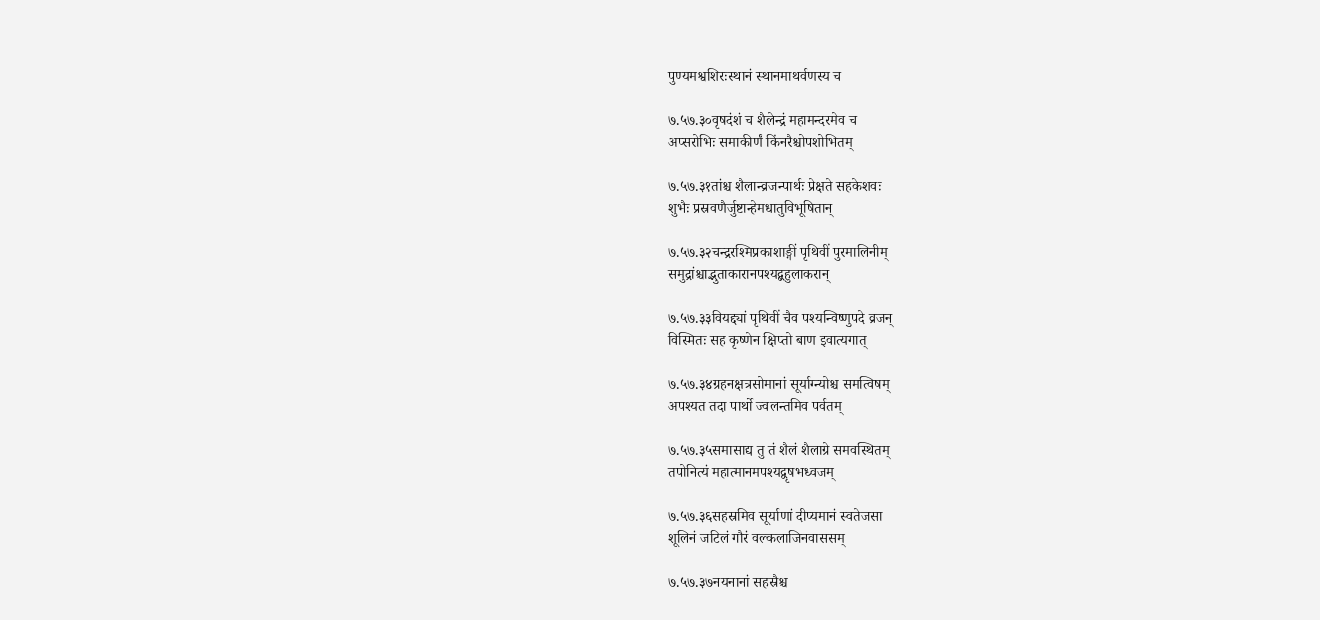पुण्यमश्वशिरःस्थानं स्थानमाथर्वणस्य च

७.५७.३०वृषदंशं च शैलेन्द्रं महामन्दरमेव च
अप्सरोभिः समाकीर्णं किंनरैश्चोपशोभितम्

७.५७.३१तांश्च शैलान्व्रजन्पार्थः प्रेक्षते सहकेशवः
शुभैः प्रस्रवणैर्जुष्टान्हेमधातुविभूषितान्

७.५७.३२चन्द्ररश्मिप्रकाशाङ्गीं पृथिवीं पुरमालिनीम्
समुद्रांश्चाद्भुताकारानपश्यद्बहुलाकरान्

७.५७.३३वियद्द्यां पृथिवीं चैव पश्यन्विष्णुपदे व्रजन्
विस्मितः सह कृष्णेन क्षिप्तो बाण इवात्यगात्

७.५७.३४ग्रहनक्षत्रसोमानां सूर्याग्न्योश्च समत्विषम्
अपश्यत तदा पार्थो ज्वलन्तमिव पर्वतम्

७.५७.३५समासाद्य तु तं शैलं शैलाग्रे समवस्थितम्
तपोनित्यं महात्मानमपश्यद्वृषभध्वजम्

७.५७.३६सहस्रमिव सूर्याणां दीप्यमानं स्वतेजसा
शूलिनं जटिलं गौरं वल्कलाजिनवाससम्

७.५७.३७नयनानां सहस्रैश्च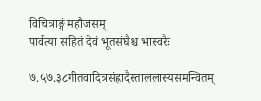विचित्राङ्गं महौजसम्
पार्वत्या सहितं देवं भूतसंघैश्च भास्वरैः

७.५७.३८गीतवादित्रसंह्रादैस्ताललास्यसमन्वितम्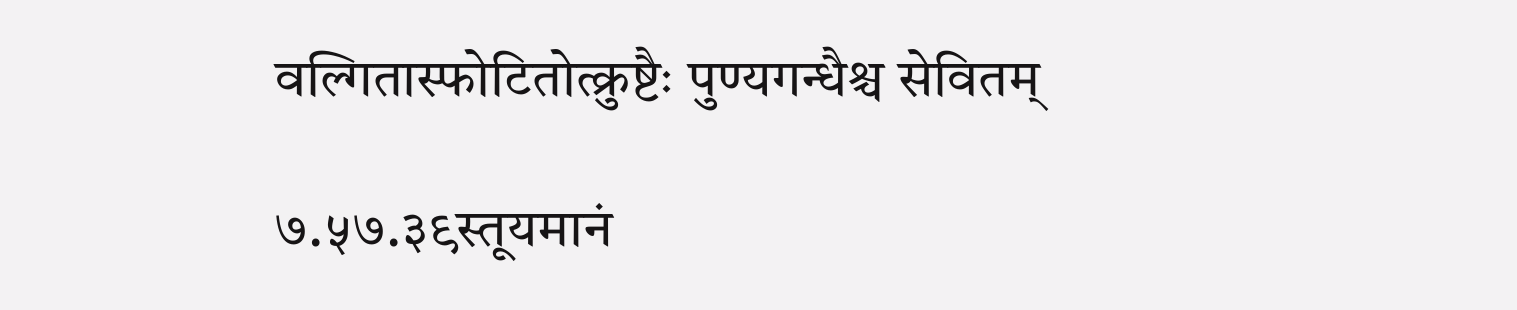वल्गितास्फोटितोत्क्रुष्टैः पुण्यगन्धैश्च सेवितम्

७.५७.३९स्तूयमानं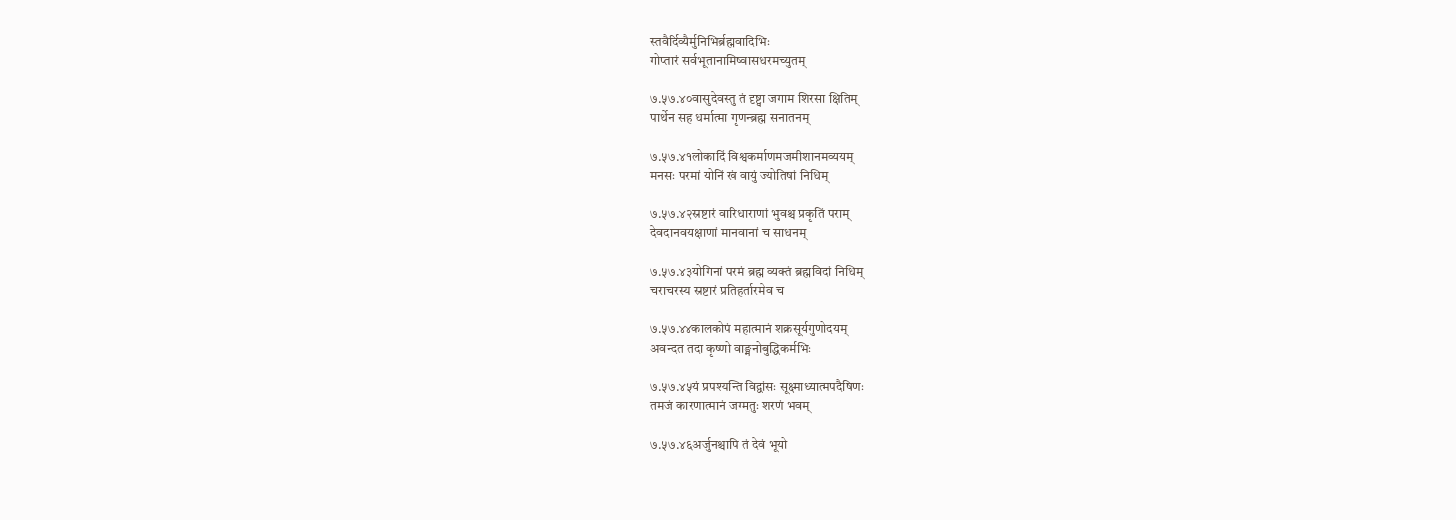स्तवैर्दिव्यैर्मुनिभिर्ब्रह्मवादिभिः
गोप्तारं सर्वभूतानामिष्वासधरमच्युतम्

७.५७.४०वासुदेवस्तु तं दृष्ट्वा जगाम शिरसा क्षितिम्
पार्थेन सह धर्मात्मा गृणन्ब्रह्म सनातनम्

७.५७.४१लोकादिं विश्वकर्माणमजमीशानमव्ययम्
मनसः परमां योनिं खं वायुं ज्योतिषां निधिम्

७.५७.४२स्रष्टारं वारिधाराणां भुवश्च प्रकृतिं पराम्
देवदानवयक्षाणां मानवानां च साधनम्

७.५७.४३योगिनां परमं ब्रह्म व्यक्तं ब्रह्मविदां निधिम्
चराचरस्य स्रष्टारं प्रतिहर्तारमेव च

७.५७.४४कालकोपं महात्मानं शक्रसूर्यगुणोदयम्
अवन्दत तदा कृष्णो वाङ्मनोबुद्धिकर्मभिः

७.५७.४५यं प्रपश्यन्ति विद्वांसः सूक्ष्माध्यात्मपदैषिणः
तमजं कारणात्मानं जग्मतुः शरणं भवम्

७.५७.४६अर्जुनश्चापि तं देवं भूयो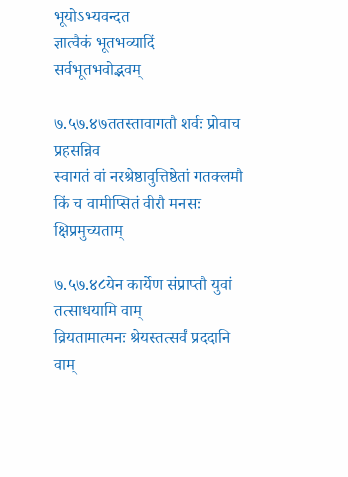भूयोऽभ्यवन्दत
ज्ञात्वैकं भूतभव्यादिं सर्वभूतभवोद्भवम्

७.५७.४७ततस्तावागतौ शर्वः प्रोवाच प्रहसन्निव
स्वागतं वां नरश्रेष्ठावुत्तिष्ठेतां गतक्लमौ
किं च वामीप्सितं वीरौ मनसः क्षिप्रमुच्यताम्

७.५७.४८येन कार्येण संप्राप्तौ युवां तत्साधयामि वाम्
व्रियतामात्मनः श्रेयस्तत्सर्वं प्रददानि वाम्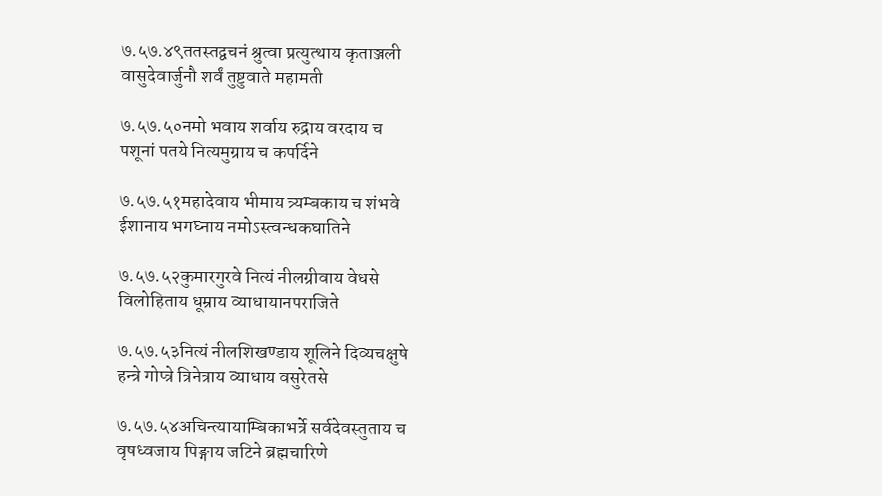७.५७.४९ततस्तद्वचनं श्रुत्वा प्रत्युत्थाय कृताञ्जली
वासुदेवार्जुनौ शर्वं तुष्टुवाते महामती

७.५७.५०नमो भवाय शर्वाय रुद्राय वरदाय च
पशूनां पतये नित्यमुग्राय च कपर्दिने

७.५७.५१महादेवाय भीमाय त्र्यम्बकाय च शंभवे
ईशानाय भगघ्नाय नमोऽस्त्वन्धकघातिने

७.५७.५२कुमारगुरवे नित्यं नीलग्रीवाय वेधसे
विलोहिताय धूम्राय व्याधायानपराजिते

७.५७.५३नित्यं नीलशिखण्डाय शूलिने दिव्यचक्षुषे
हन्त्रे गोप्त्रे त्रिनेत्राय व्याधाय वसुरेतसे

७.५७.५४अचिन्त्यायाम्बिकाभर्त्रे सर्वदेवस्तुताय च
वृषध्वजाय पिङ्गाय जटिने ब्रह्मचारिणे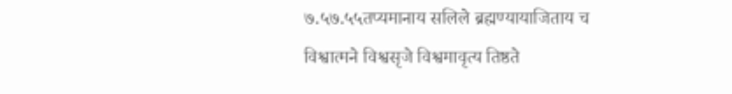७.५७.५५तप्यमानाय सलिले ब्रह्मण्यायाजिताय च
विश्वात्मने विश्वसृजे विश्वमावृत्य तिष्ठते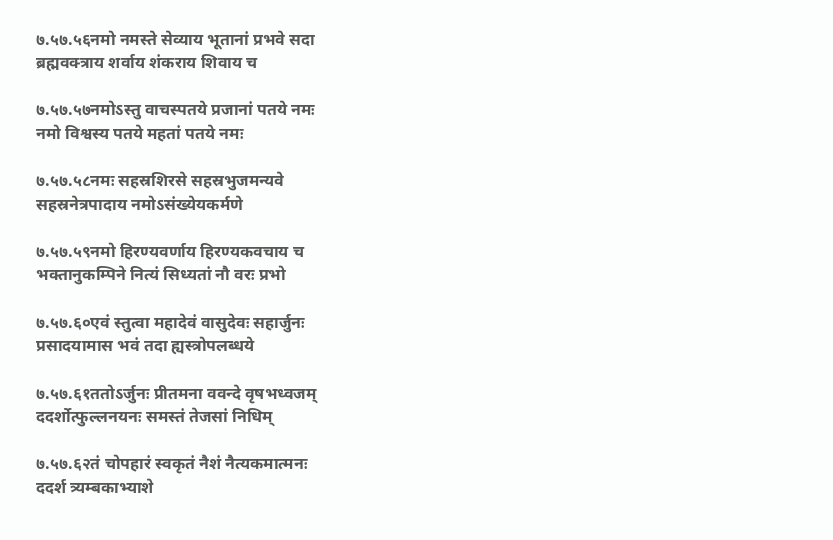७.५७.५६नमो नमस्ते सेव्याय भूतानां प्रभवे सदा
ब्रह्मवक्त्राय शर्वाय शंकराय शिवाय च

७.५७.५७नमोऽस्तु वाचस्पतये प्रजानां पतये नमः
नमो विश्वस्य पतये महतां पतये नमः

७.५७.५८नमः सहस्रशिरसे सहस्रभुजमन्यवे
सहस्रनेत्रपादाय नमोऽसंख्येयकर्मणे

७.५७.५९नमो हिरण्यवर्णाय हिरण्यकवचाय च
भक्तानुकम्पिने नित्यं सिध्यतां नौ वरः प्रभो

७.५७.६०एवं स्तुत्वा महादेवं वासुदेवः सहार्जुनः
प्रसादयामास भवं तदा ह्यस्त्रोपलब्धये

७.५७.६१ततोऽर्जुनः प्रीतमना ववन्दे वृषभध्वजम्
ददर्शोत्फुल्लनयनः समस्तं तेजसां निधिम्

७.५७.६२तं चोपहारं स्वकृतं नैशं नैत्यकमात्मनः
ददर्श त्र्यम्बकाभ्याशे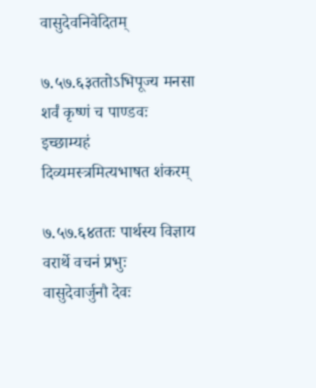वासुदेवनिवेदितम्

७.५७.६३ततोऽभिपूज्य मनसा शर्वं कृष्णं च पाण्डवः
इच्छाम्यहं दिव्यमस्त्रमित्यभाषत शंकरम्

७.५७.६४ततः पार्थस्य विज्ञाय वरार्थे वचनं प्रभुः
वासुदेवार्जुनौ देवः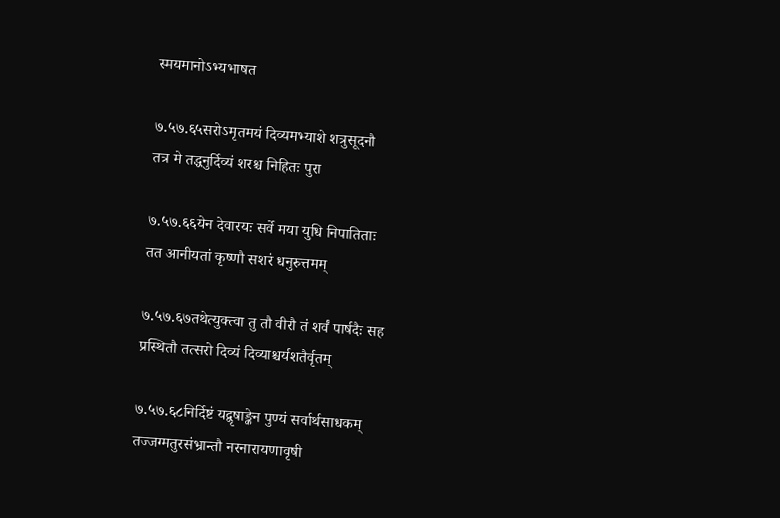स्मयमानोऽभ्यभाषत

७.५७.६५सरोऽमृतमयं दिव्यमभ्याशे शत्रुसूदनौ
तत्र मे तद्धनुर्दिव्यं शरश्च निहितः पुरा

७.५७.६६येन देवारयः सर्वे मया युधि निपातिताः
तत आनीयतां कृष्णौ सशरं धनुरुत्तमम्

७.५७.६७तथेत्युक्त्वा तु तौ वीरौ तं शर्वं पार्षदैः सह
प्रस्थितौ तत्सरो दिव्यं दिव्याश्चर्यशतैर्वृतम्

७.५७.६८निर्दिष्टं यद्वृषाङ्केन पुण्यं सर्वार्थसाधकम्
तज्जग्मतुरसंभ्रान्तौ नरनारायणावृषी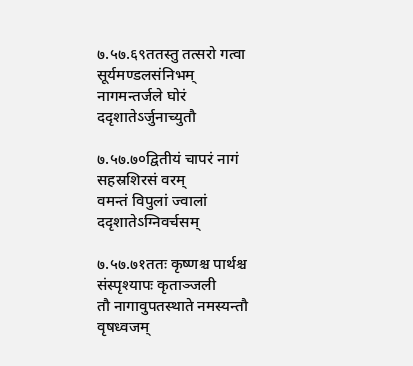७.५७.६९ततस्तु तत्सरो गत्वा सूर्यमण्डलसंनिभम्
नागमन्तर्जले घोरं ददृशातेऽर्जुनाच्युतौ

७.५७.७०द्वितीयं चापरं नागं सहस्रशिरसं वरम्
वमन्तं विपुलां ज्वालां ददृशातेऽग्निवर्चसम्

७.५७.७१ततः कृष्णश्च पार्थश्च संस्पृश्यापः कृताञ्जली
तौ नागावुपतस्थाते नमस्यन्तौ वृषध्वजम्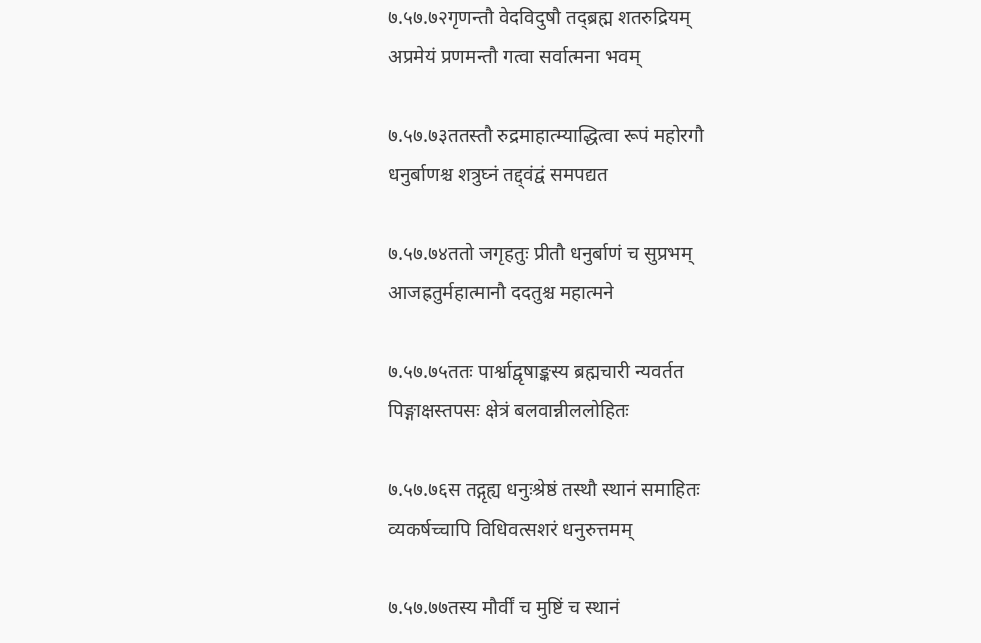७.५७.७२गृणन्तौ वेदविदुषौ तद्ब्रह्म शतरुद्रियम्
अप्रमेयं प्रणमन्तौ गत्वा सर्वात्मना भवम्

७.५७.७३ततस्तौ रुद्रमाहात्म्याद्धित्वा रूपं महोरगौ
धनुर्बाणश्च शत्रुघ्नं तद्द्वंद्वं समपद्यत

७.५७.७४ततो जगृहतुः प्रीतौ धनुर्बाणं च सुप्रभम्
आजह्रतुर्महात्मानौ ददतुश्च महात्मने

७.५७.७५ततः पार्श्वाद्वृषाङ्कस्य ब्रह्मचारी न्यवर्तत
पिङ्गाक्षस्तपसः क्षेत्रं बलवान्नीललोहितः

७.५७.७६स तद्गृह्य धनुःश्रेष्ठं तस्थौ स्थानं समाहितः
व्यकर्षच्चापि विधिवत्सशरं धनुरुत्तमम्

७.५७.७७तस्य मौर्वीं च मुष्टिं च स्थानं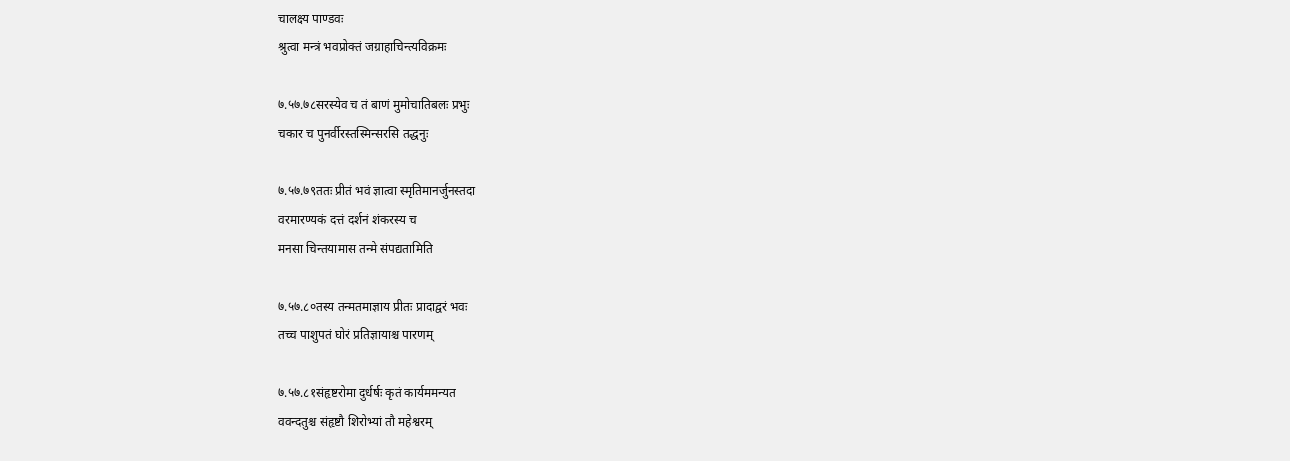चालक्ष्य पाण्डवः
श्रुत्वा मन्त्रं भवप्रोक्तं जग्राहाचिन्त्यविक्रमः

७.५७.७८सरस्येव च तं बाणं मुमोचातिबलः प्रभुः
चकार च पुनर्वीरस्तस्मिन्सरसि तद्धनुः

७.५७.७९ततः प्रीतं भवं ज्ञात्वा स्मृतिमानर्जुनस्तदा
वरमारण्यकं दत्तं दर्शनं शंकरस्य च
मनसा चिन्तयामास तन्मे संपद्यतामिति

७.५७.८०तस्य तन्मतमाज्ञाय प्रीतः प्रादाद्वरं भवः
तच्च पाशुपतं घोरं प्रतिज्ञायाश्च पारणम्

७.५७.८१संहृष्टरोमा दुर्धर्षः कृतं कार्यममन्यत
ववन्दतुश्च संहृष्टौ शिरोभ्यां तौ महेश्वरम्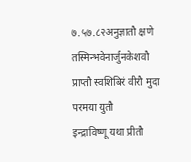७.५७.८२अनुज्ञातौ क्षणे तस्मिन्भवेनार्जुनकेशवौ
प्राप्तौ स्वशिबिरं वीरौ मुदा परमया युतौ
इन्द्राविष्णू यथा प्रीतौ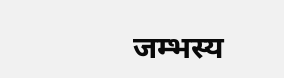जम्भस्य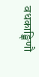वधकाङ्क्षिणौ